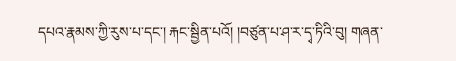དཔའ་རྣམས་ཀྱི་རུས་པ་དང་། རྐང་སྦྱིན་པའོ། །བཙུན་པ་ཤ་ར་དྭ་ཏིའི་བུ། གཞན་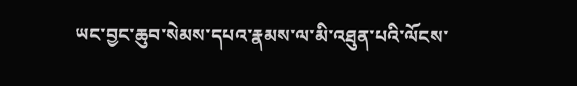ཡང་བྱང་ཆུབ་སེམས་དཔའ་རྣམས་ལ་མི་འཐུན་པའི་ལོངས་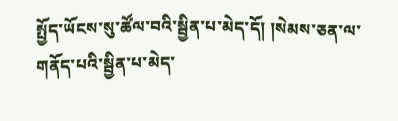སྤྱོད་ཡོངས་སུ་ཚོལ་བའི་སྦྱིན་པ་མེད་དོ། །སེམས་ཅན་ལ་གནོད་པའི་སྦྱིན་པ་མེད་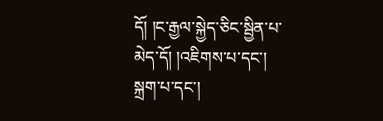དོ། །ང་རྒྱལ་སྐྱེད་ཅིང་སྦྱིན་པ་མེད་དོ། །འཇིགས་པ་དང་། སྐྲག་པ་དང་།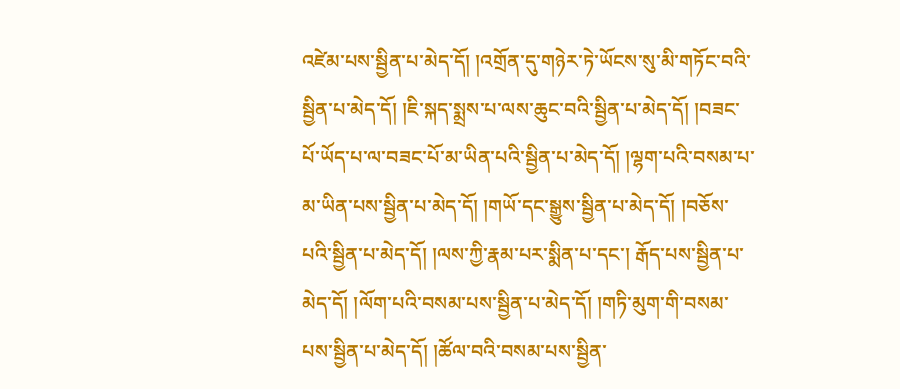འཛེམ་པས་སྦྱིན་པ་མེད་དོ། །འགྲོན་དུ་གཉེར་ཏེ་ཡོངས་སུ་མི་གཏོང་བའི་སྦྱིན་པ་མེད་དོ། །ཇི་སྐད་སྨྲས་པ་ལས་ཆུང་བའི་སྦྱིན་པ་མེད་དོ། །བཟང་པོ་ཡོད་པ་ལ་བཟང་པོ་མ་ཡིན་པའི་སྦྱིན་པ་མེད་དོ། །ལྷག་པའི་བསམ་པ་མ་ཡིན་པས་སྦྱིན་པ་མེད་དོ། །གཡོ་དང་སྒྱུས་སྦྱིན་པ་མེད་དོ། །བཅོས་པའི་སྦྱིན་པ་མེད་དོ། །ལས་ཀྱི་རྣམ་པར་སྨིན་པ་དང་། རྒོད་པས་སྦྱིན་པ་མེད་དོ། །ལོག་པའི་བསམ་པས་སྦྱིན་པ་མེད་དོ། །གཏི་མུག་གི་བསམ་པས་སྦྱིན་པ་མེད་དོ། །ཚོལ་བའི་བསམ་པས་སྦྱིན་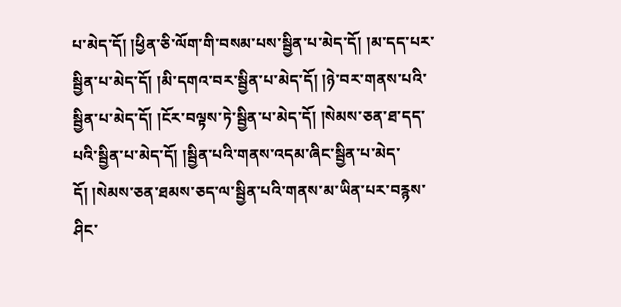པ་མེད་དོ། །ཕྱིན་ཅི་ལོག་གི་བསམ་པས་སྦྱིན་པ་མེད་དོ། །མ་དད་པར་སྦྱིན་པ་མེད་དོ། །མི་དགའ་བར་སྦྱིན་པ་མེད་དོ། །ཉེ་བར་གནས་པའི་སྦྱིན་པ་མེད་དོ། །ངོར་བལྟས་ཏེ་སྦྱིན་པ་མེད་དོ། །སེམས་ཅན་ཐ་དད་པའི་སྦྱིན་པ་མེད་དོ། །སྦྱིན་པའི་གནས་འདམ་ཞིང་སྦྱིན་པ་མེད་དོ། །སེམས་ཅན་ཐམས་ཅད་ལ་སྦྱིན་པའི་གནས་མ་ཡིན་པར་བརྙས་ཤིང་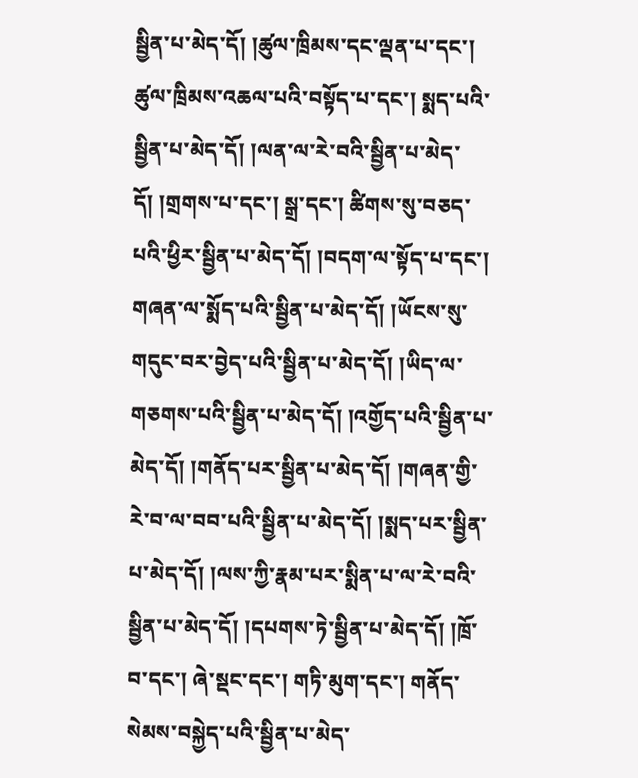སྦྱིན་པ་མེད་དོ། །ཚུལ་ཁྲིམས་དང་ལྡན་པ་དང་། ཚུལ་ཁྲིམས་འཆལ་པའི་བསྟོད་པ་དང་། སྨད་པའི་སྦྱིན་པ་མེད་དོ། །ལན་ལ་རེ་བའི་སྦྱིན་པ་མེད་དོ། །གྲགས་པ་དང་། སྒྲ་དང་། ཚིགས་སུ་བཅད་པའི་ཕྱིར་སྦྱིན་པ་མེད་དོ། །བདག་ལ་སྟོད་པ་དང་། གཞན་ལ་སྨོད་པའི་སྦྱིན་པ་མེད་དོ། །ཡོངས་སུ་གདུང་བར་བྱེད་པའི་སྦྱིན་པ་མེད་དོ། །ཡིད་ལ་གཅགས་པའི་སྦྱིན་པ་མེད་དོ། །འགྱོད་པའི་སྦྱིན་པ་མེད་དོ། །གནོད་པར་སྦྱིན་པ་མེད་དོ། །གཞན་གྱི་རེ་བ་ལ་བབ་པའི་སྦྱིན་པ་མེད་དོ། །སྨད་པར་སྦྱིན་པ་མེད་དོ། །ལས་ཀྱི་རྣམ་པར་སྨིན་པ་ལ་རེ་བའི་སྦྱིན་པ་མེད་དོ། །དཔགས་ཏེ་སྦྱིན་པ་མེད་དོ། །ཁྲོ་བ་དང་། ཞེ་སྡང་དང་། གཏི་མུག་དང་། གནོད་སེམས་བསྐྱེད་པའི་སྦྱིན་པ་མེད་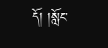དོ། །སློང་